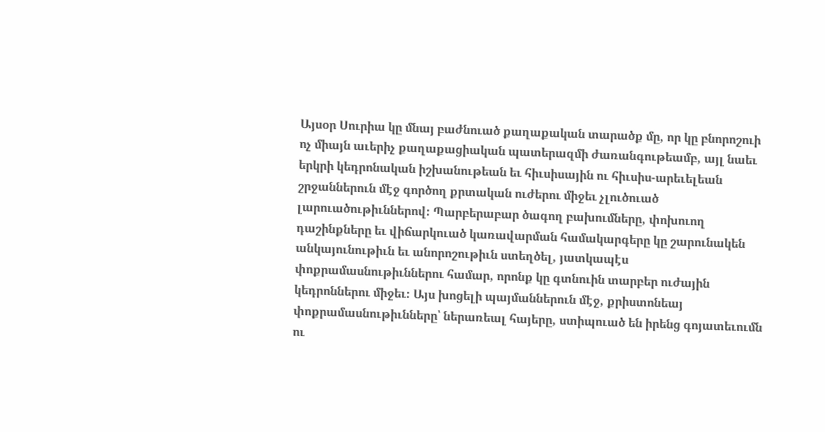Այսօր Սուրիա կը մնայ բաժնուած քաղաքական տարածք մը, որ կը բնորոշուի ոչ միայն աւերիչ քաղաքացիական պատերազմի ժառանգութեամբ, այլ նաեւ երկրի կեդրոնական իշխանութեան եւ հիւսիսային ու հիւսիս-արեւելեան շրջաններուն մէջ գործող քրտական ուժերու միջեւ չլուծուած լարուածութիւններով։ Պարբերաբար ծագող բախումները, փոխուող դաշինքները եւ վիճարկուած կառավարման համակարգերը կը շարունակեն անկայունութիւն եւ անորոշութիւն ստեղծել, յատկապէս փոքրամասնութիւններու համար, որոնք կը գտնուին տարբեր ուժային կեդրոններու միջեւ։ Այս խոցելի պայմաններուն մէջ, քրիստոնեայ փոքրամասնութիւնները՝ ներառեալ հայերը, ստիպուած են իրենց գոյատեւումն ու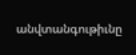անվտանգութիւնը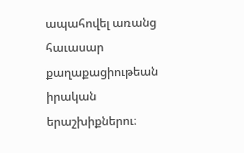ապահովել առանց հաւասար քաղաքացիութեան իրական երաշխիքներու։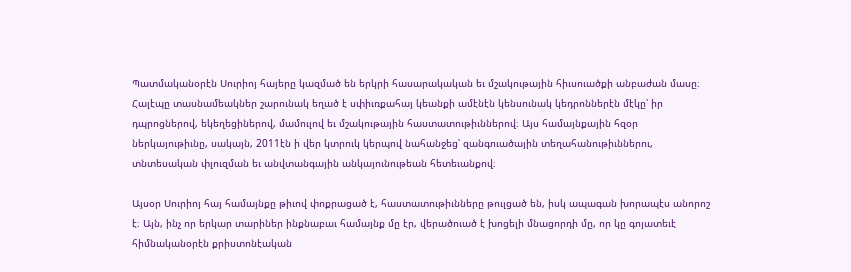Պատմականօրէն Սուրիոյ հայերը կազմած են երկրի հասարակական եւ մշակութային հիւսուածքի անբաժան մասը։ Հալէպը տասնամեակներ շարունակ եղած է սփիւռքահայ կեանքի ամէնէն կենսունակ կեդրոններէն մէկը՝ իր դպրոցներով, եկեղեցիներով, մամուլով եւ մշակութային հաստատութիւններով։ Այս համայնքային հզօր ներկայութիւնը, սակայն, 2011էն ի վեր կտրուկ կերպով նահանջեց՝ զանգուածային տեղահանութիւններու, տնտեսական փլուզման եւ անվտանգային անկայունութեան հետեւանքով։

Այսօր Սուրիոյ հայ համայնքը թիւով փոքրացած է, հաստատութիւնները թուլցած են, իսկ ապագան խորապէս անորոշ է։ Այն, ինչ որ երկար տարիներ ինքնաբաւ համայնք մը էր, վերածուած է խոցելի մնացորդի մը, որ կը գոյատեւէ հիմնականօրէն քրիստոնէական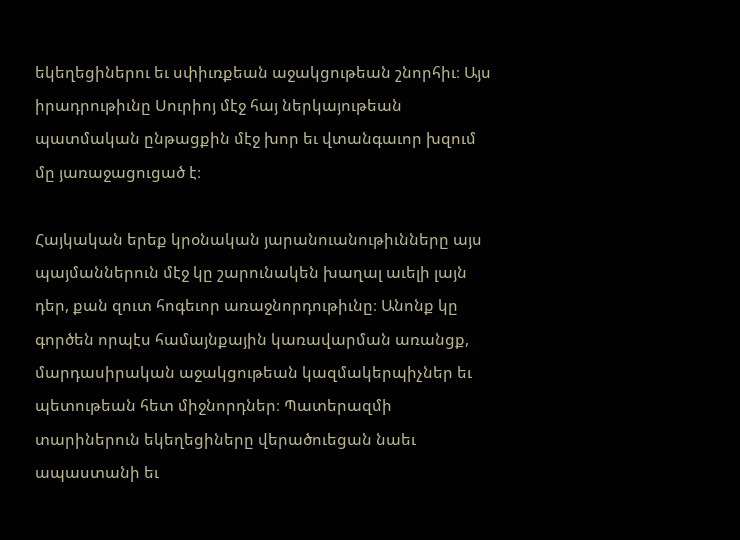եկեղեցիներու եւ սփիւռքեան աջակցութեան շնորհիւ։ Այս իրադրութիւնը Սուրիոյ մէջ հայ ներկայութեան պատմական ընթացքին մէջ խոր եւ վտանգաւոր խզում մը յառաջացուցած է։

Հայկական երեք կրօնական յարանուանութիւնները այս պայմաններուն մէջ կը շարունակեն խաղալ աւելի լայն դեր, քան զուտ հոգեւոր առաջնորդութիւնը։ Անոնք կը գործեն որպէս համայնքային կառավարման առանցք, մարդասիրական աջակցութեան կազմակերպիչներ եւ պետութեան հետ միջնորդներ։ Պատերազմի տարիներուն եկեղեցիները վերածուեցան նաեւ ապաստանի եւ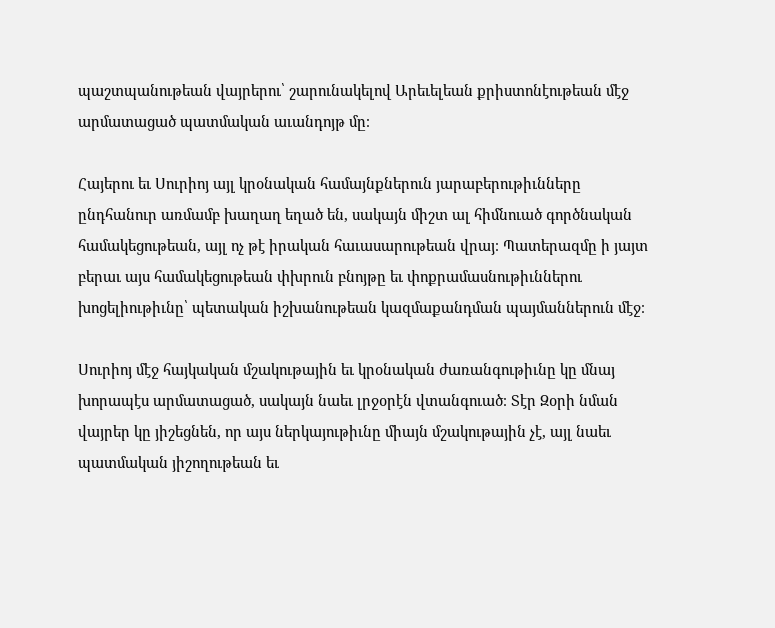պաշտպանութեան վայրերու՝ շարունակելով Արեւելեան քրիստոնէութեան մէջ արմատացած պատմական աւանդոյթ մը։

Հայերու եւ Սուրիոյ այլ կրօնական համայնքներուն յարաբերութիւնները ընդհանուր առմամբ խաղաղ եղած են, սակայն միշտ ալ հիմնուած գործնական համակեցութեան, այլ ոչ թէ իրական հաւասարութեան վրայ։ Պատերազմը ի յայտ բերաւ այս համակեցութեան փխրուն բնոյթը եւ փոքրամասնութիւններու խոցելիութիւնը՝ պետական իշխանութեան կազմաքանդման պայմաններուն մէջ։

Սուրիոյ մէջ հայկական մշակութային եւ կրօնական ժառանգութիւնը կը մնայ խորապէս արմատացած, սակայն նաեւ լրջօրէն վտանգուած։ Տէր Զօրի նման վայրեր կը յիշեցնեն, որ այս ներկայութիւնը միայն մշակութային չէ, այլ նաեւ պատմական յիշողութեան եւ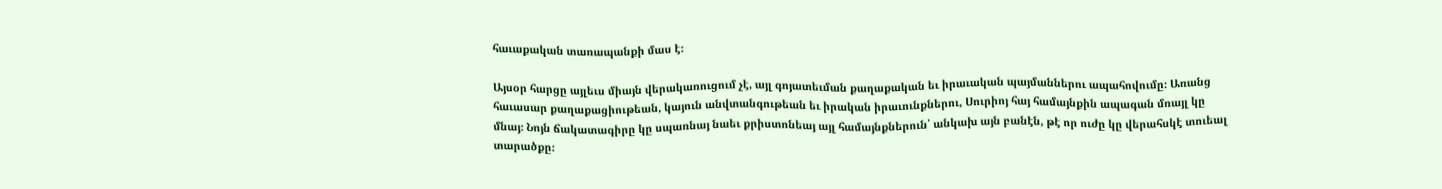հաւաքական տառապանքի մաս է։

Այսօր հարցը այլեւս միայն վերակառուցում չէ, այլ գոյատեւման քաղաքական եւ իրաւական պայմաններու ապահովումը։ Առանց հաւասար քաղաքացիութեան, կայուն անվտանգութեան եւ իրական իրաւունքներու, Սուրիոյ հայ համայնքին ապագան մռայլ կը մնայ։ Նոյն ճակատագիրը կը սպառնայ նաեւ քրիստոնեայ այլ համայնքներուն՝ անկախ այն բանէն, թէ որ ուժը կը վերահսկէ տուեալ տարածքը։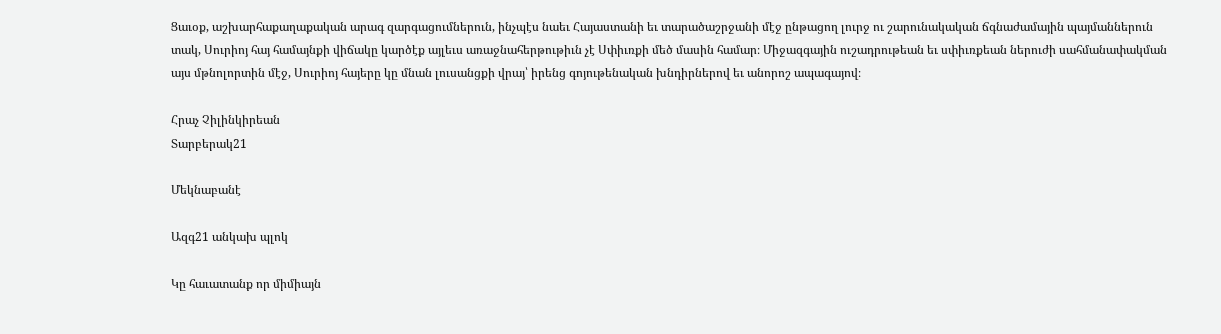Ցաւօք, աշխարհաքաղաքական արագ զարգացումներուն, ինչպէս նաեւ Հայաստանի եւ տարածաշրջանի մէջ ընթացող լուրջ ու շարունակական ճգնաժամային պայմաններուն տակ, Սուրիոյ հայ համայնքի վիճակը կարծէք այլեւս առաջնահերթութիւն չէ Սփիւռքի մեծ մասին համար։ Միջազգային ուշադրութեան եւ սփիւռքեան ներուժի սահմանափակման այս մթնոլորտին մէջ, Սուրիոյ հայերը կը մնան լուսանցքի վրայ՝ իրենց գոյութենական խնդիրներով եւ անորոշ ապագայով։

Հրաչ Չիլինկիրեան
Տարբերակ21

Մեկնաբանէ

Ազգ21 անկախ պլոկ

Կը հաւատանք որ միմիայն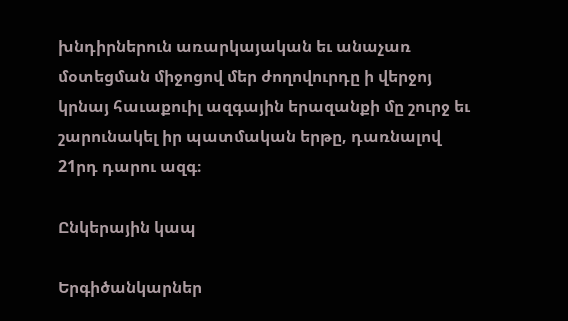խնդիրներուն առարկայական եւ անաչառ մօտեցման միջոցով մեր ժողովուրդը ի վերջոյ կրնայ հաւաքուիլ ազգային երազանքի մը շուրջ եւ շարունակել իր պատմական երթը, դառնալով 21րդ դարու ազգ։

Ընկերային կապ

Երգիծանկարներ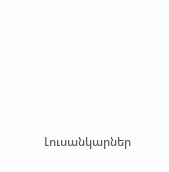Լուսանկարներ